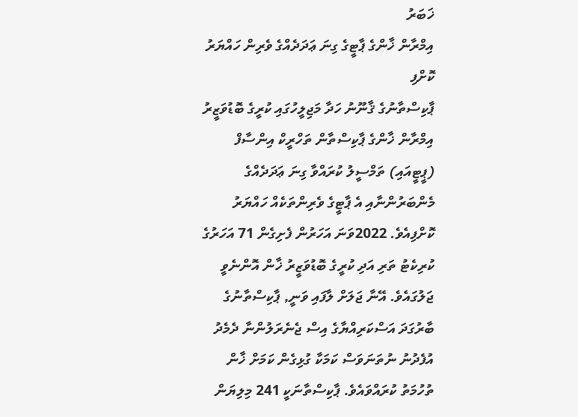ޚަބަރު
އިމްރާން ޚާންގެ ޕާޓީގެ ގިނަ ޢަދަދެއްގެ ވެރިން ހައްޔަރު ކޮށްފި
ޕާކިސްތާނުގެ ޤާނޫނު ހަދާ މަޖިލީހުގައި ކުރީގެ ބޮޑުވަޒީރު އިމްރާން ޚާންގެ ޕާކިސްތާން ތަހްރީކް އިންސާފް (ޕީޓީއައި) ތަމްސީލު ކުރައްވާ ގިނަ ޢަދަދެއްގެ މެންބަރުންނާއި އެ ޕާޓީގެ ވެރިންތަކެއް ހައްޔަރު ކޮށްފިއެވެ. 2022ވަނަ އަހަރުން ފެށިގެން 71 އަހަރުގެ ކުރިކެޓު ތަރި އަދި ކުރީގެ ބޮޑުވަޒީރު ޚާން އޮންނެވީ ޖަލުގައެވެ. އޭނާ ޖަލަށް ލާފައި ވަނީ, ޕާކިސްތާނުގެ ބާރުގަދަ އަސްކަރިއްޔާގެ އިސް ޖެނެރަލުންނާ ދެމެދު އުފެދުނު ނުތަނަވަސް ކަމަކާ ގުޅިގެން ކަމަށް ޚާން ތުހުމަތު ކުރައްވައެވެ. ޕާކިސްތާނަކީ 241 މިލިޔަން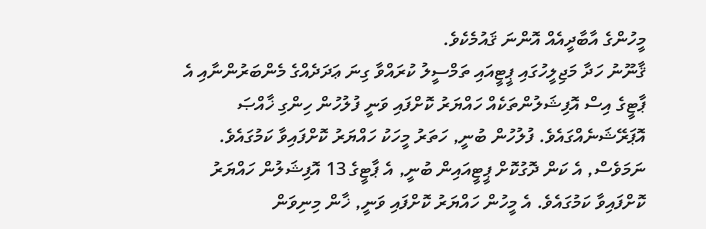މީހުންގެ އާބާދީއެއް އޮންނަ ޤައުމެކެވެ.
ޤާނޫނު ހަދާ މަޖިލީހުގައި ޕީޓީއައި ތަމްސީލު ކުރައްވާ ގިނަ ޢަދަދެއްގެ މެންބަރުންނާއި އެ ޕާޓީގެ އިސް އޮފިޝަލުންތަކެއް ހައްޔަރު ކޮށްފައި ވަނީ ފުލުހުން ހިންގި ޚާއްޞަ އޮޕަރޭޝަނެއްގައެވެ. ފުލުހުން ބުނީ, ހަތަރު މީހަކު ހައްޔަރު ކޮށްފައިވާ ކަމުގައެވެ. ނަމަވެސް, އެ ކަން ދޮގުކޮށް ޕީޓީއައިން ބުނީ, އެ ޕާޓީގެ 13 އޮފިޝަލުން ހައްޔަރު ކޮށްފައިވާ ކަމުގައެވެ. އެ މީހުން ހައްޔަރު ކޮށްފައި ވަނީ, ޚާން މިނިވަން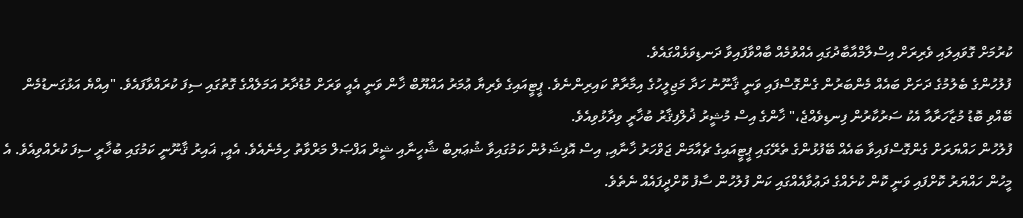ކުރުމަށް ގޮވައިލައި ވެރިރަށް އިސްލާމްއާބާދުގައި އެއްވުމެއް ބާއްވާފައިވާ ދަނޑިވަޅެއްގައެވެ.
ފުލުހުންގެ ބެލުމުގެ ދަށަށް ބައެއް މެންބަރުން ގެންގޮސްފައި ވަނީ ޤާނޫނު ހަދާ މަޖިލީހުގެ އިމާރާތް ކައިރިންނެވެ. ޕީޓީއައިގެ ވެރިޔާ ޢުމަރު އައްޔޫބް ޚާން ވަނީ އެއީ ވަރަށް މުޑުދާރު އަމަލެއްގެ ގޮތުގައި ސިފަ ކުރައްވާފައެވެ. "އިއްޔެ އަޅުގަނޑުމެން ބޭއްވި ބޮޑު މުޒާހަރާއާ އެކު ސަރުކާރުން ފިނޑިވެއްޖެ،" ޚާންގެ އިސް މުޝީރު ޛުލްފިޤާރު ބުޚާރީ ވިދާޅުވިއެވެ.
ފުލުހުން ހައްޔަރަށް ގެންގޮސްފައިވާ ބައެއް ބޭފުޅުންގެ ތެރޭގައި ޕީޓީއައިގެ ޗެއާމަން ޖަވްހަރު ޚާނާއި, އިސް އޮފިޝަލުން ކަމުގައިވާ ޝުޢަޔިބް ޝާހީނާއި ޝީރް އަފްޞަލް މަރްވާތު ހިމެނެއެވެ. އެއީ, ޣައިރު ޤާނޫނީ ކަމުގައި ބުޚާރީ ސިފަ ކުރެއްވިއެވެ. އެ މީހުން ހައްޔަރު ކޮށްފައި ވަނީ ކޮން ކުށެއްގެ ދަޢުވާއެއްގައި ކަން ފުލުހުން ސާފު ކޮށްދީފައެއް ނެތެވެ.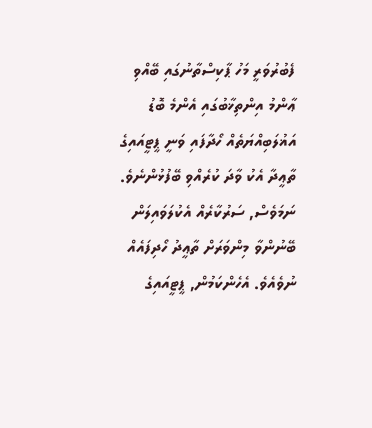ފެބުރުވަރީ މަހު ޕާކިސްތާނުގައި ބޭއްވި ޢާންމު އިންތިޚާބުގައި އެންމެ ބޮޑު އަޣުލަބިއްޔަތެއް ހޯދާފައި ވަނީ ޕީޓީއައިގެ ތާޢީދާ އެކު ވާދަ ކުރެއްވި ބޭފުޅުންނެވެ. ނަމަވެސް, ސަރުކާރެއް އެކުލަވައިލަން ބޭނުންވާ މިންވަރަށް ތާޢީދު ހޯދިފައެއް ނުވެއެވެ. އެހެންކަމުން, ޕީޓީއައިގެ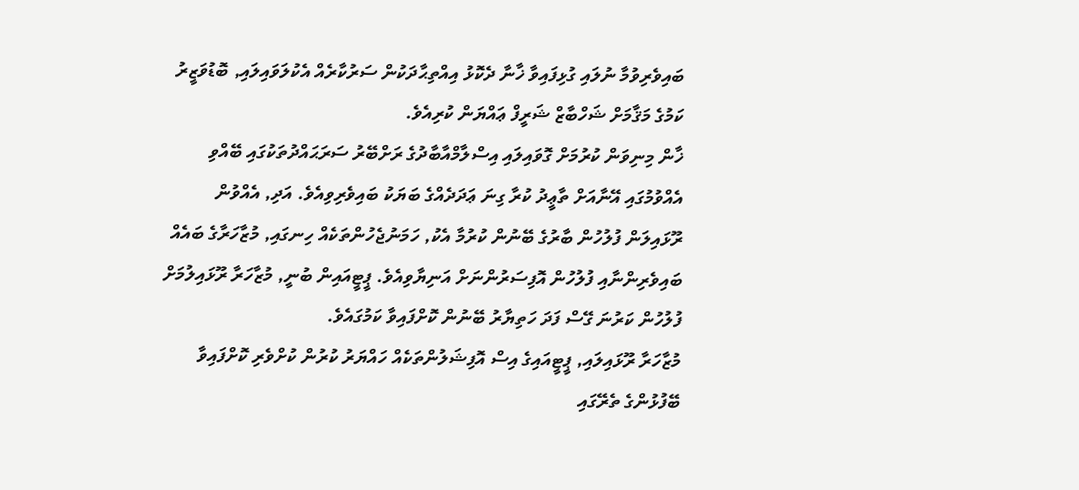ބައިވެރިވުމާ ނުލައި ގުޅިފައިވާ ޚާނާ ދެކޮޅު އިއްތިޙާދަކުން ސަރުކާރެއް އެކުލަވައިލައި, ބޮޑުވަޒީރު ކަމުގެ މަޤާމަށް ޝަހްބާޒް ޝަރީފް ޢައްޔަން ކުރިއެވެ.
ޚާން މިނިވަން ކުރުމަށް ގޮވައިލައި އިސްލާމްއާބާދުގެ ރަށްބޭރު ސަރަޙައްދުތަކުގައި ބޭއްވި އެއްވުމުގައި އޭނާއަށް ތާޢީދު ކުރާ ގިނަ ޢަދަދެއްގެ ބަޔަކު ބައިވެރިވިއެވެ. އަދި, އެއްވުން ރޫޅައިލަން ފުލުހުން ބާރުގެ ބޭނުން ކުރުމާ އެކު, ހަމަނުޖެހުންތަކެއް ހިނގައި, މުޒާހަރާގެ ބައެއް ބައިވެރިންނާއި ފުލުހުން އޮފިސަރުންނަށް އަނިޔާވިއެވެ. ޕީޓީއައިން ބުނީ, މުޒާހަރާ ރޫޅައިލުމަށް ފުލުހުން ކަރުނަ ގޭސް ފަދަ ހަތިޔާރު ބޭނުން ކޮށްފައިވާ ކަމުގައެވެ.
މުޒާހަރާ ރޫޅައިލައި, ޕީޓީއައިގެ އިސް އޮފިޝަލުންތަކެއް ހައްޔަރު ކުރުން ކުށްވެރި ކޮށްފައިވާ ބޭފުޅުންގެ ތެރޭގައި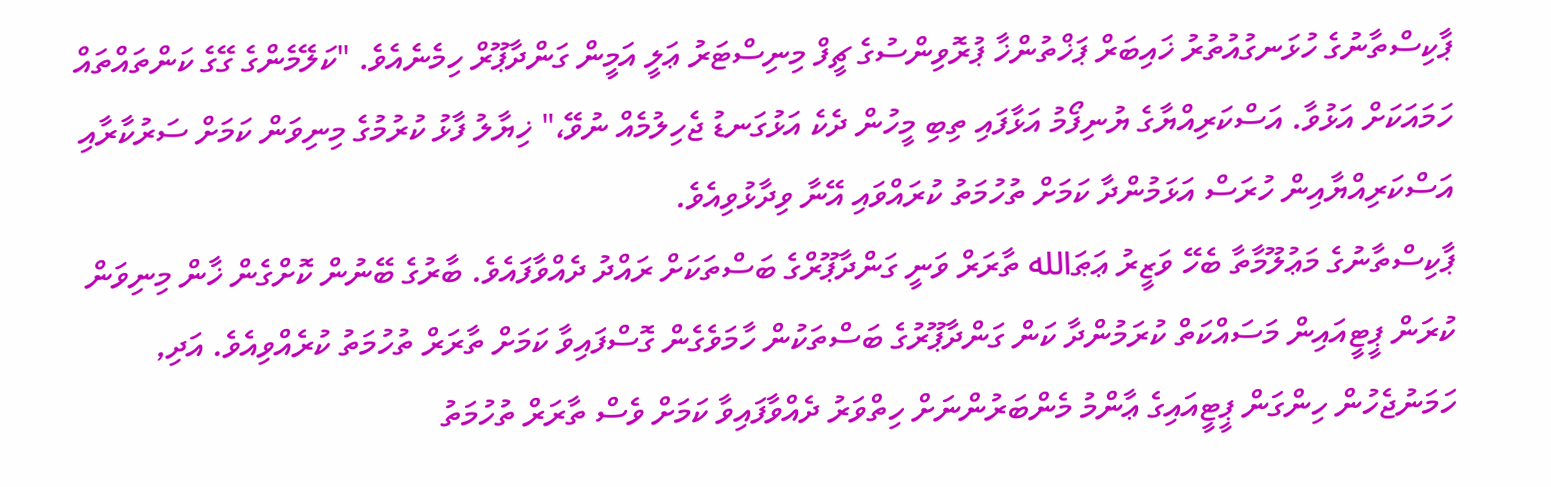ޕާކިސްތާނުގެ ހުޅަނގުއުތުރު ޚައިބަރް ޕަޚްތުންޚާ ޕުރޮވިންސުގެ ޗީފް މިނިސްޓަރު ޢަލީ އަމީން ގަންދާޕޫރް ހިމެނެއެވެ. "ކަލޭމެންގެ ގޭގެ ކަންތައްތައް ހަމައަކަށް އަޅުވާ. އަސްކަރިއްޔާގެ ޔުނިފޯމު އަޅާފައި ތިބި މީހުން ދެކެ އަޅުގަނޑު ޖެހިލުމެއް ނުވޭ،" ޚިޔާލު ފާޅު ކުރުމުގެ މިނިވަން ކަމަށް ސަރުކާރާއި އަސްކަރިއްޔާއިން ހުރަސް އަޅަމުންދާ ކަމަށް ތުހުމަތު ކުރައްވައި އޭނާ ވިދާޅުވިއެވެ.
ޕާކިސްތާނުގެ މަޢުލޫމާތާ ބެހޭ ވަޒީރު ޢަޠަالله ތާރަރް ވަނީ ގަންދާޕޫރްގެ ބަސްތަކަށް ރައްދު ދެއްވާފައެވެ. ބާރުގެ ބޭނުން ކޮށްގެން ޚާން މިނިވަން ކުރަން ޕީޓީއައިން މަސައްކަތް ކުރަމުންދާ ކަން ގަންދާޕޫރުގެ ބަސްތަކުން ހާމަވެގެން ގޮސްފައިވާ ކަމަށް ތާރަރް ތުހުމަތު ކުރެއްވިއެވެ. އަދި, ހަމަނުޖެހުން ހިންގަން ޕީޓީއައިގެ ޢާންމު މެންބަރުންނަށް ހިތްވަރު ދެއްވާފައިވާ ކަމަށް ވެސް ތާރަރް ތުހުމަތު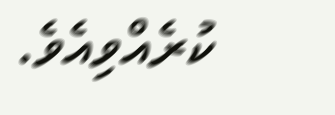ކުރެއްވިއެވެ.